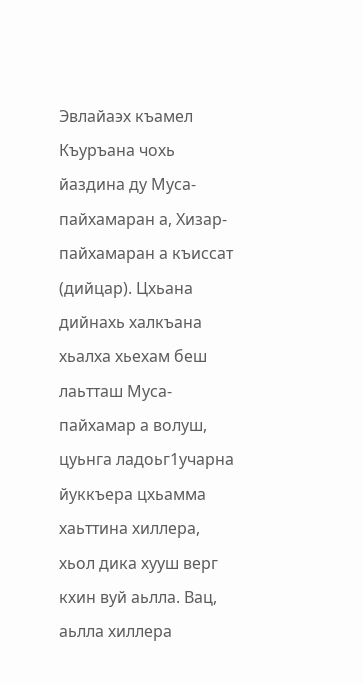Эвлайаэх къамел
Къуръана чохь йаздина ду Муса-пайхамаран а, Хизар-пайхамаран а къиссат (дийцар). Цхьана дийнахь халкъана хьалха хьехам беш лаьтташ Муса-пайхамар а волуш, цуьнга ладоьг1учарна йуккъера цхьамма хаьттина хиллера, хьол дика хууш верг кхин вуй аьлла. Вац, аьлла хиллера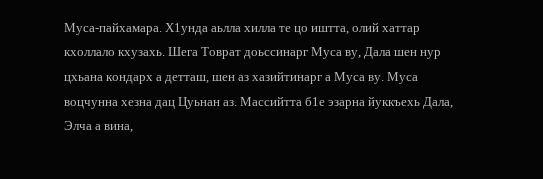Муса-пайхамара. Х1унда аьлла хилла те цо иштта, олий хаттар кхоллало кхузахь. Шега Товрат доьссинарг Муса ву, Дала шен нур цхьана кондарх а детташ, шен аз хазийтинарг а Муса ву. Муса воцчунна хезна дац Цуьнан аз. Массийтта б1е эзарна йуккъехь Дала, Элча а вина,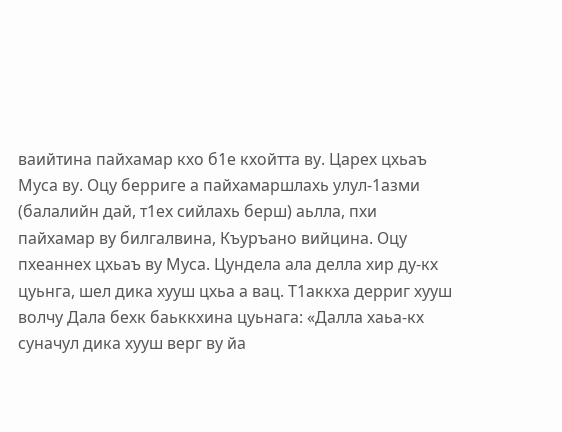ваийтина пайхамар кхо б1е кхойтта ву. Царех цхьаъ Муса ву. Оцу берриге а пайхамаршлахь улул-1азми (балалийн дай, т1ех сийлахь берш) аьлла, пхи пайхамар ву билгалвина, Къуръано вийцина. Оцу пхеаннех цхьаъ ву Муса. Цундела ала делла хир ду-кх цуьнга, шел дика хууш цхьа а вац. Т1аккха дерриг хууш волчу Дала бехк баьккхина цуьнага: «Далла хаьа-кх суначул дика хууш верг ву йа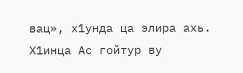вац», х1унда ца элира ахь. Х1инца Ас гойтур ву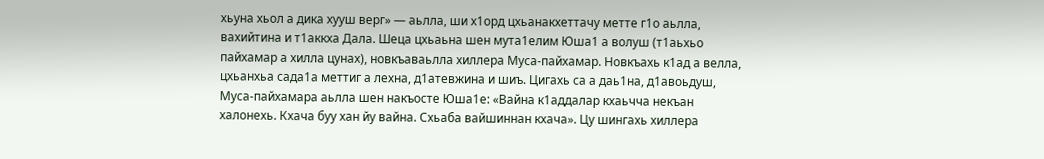хьуна хьол а дика хууш верг» — аьлла, ши х1орд цхьанакхеттачу метте г1о аьлла, вахийтина и т1аккха Дала. Шеца цхьаьна шен мута1елим Юша1 а волуш (т1аьхьо пайхамар а хилла цунах), новкъаваьлла хиллера Муса-пайхамар. Новкъахь к1ад а велла, цхьанхьа сада1а меттиг а лехна, д1атевжина и шиъ. Цигахь са а даь1на, д1авоьдуш, Муса-пайхамара аьлла шен накъосте Юша1е: «Вайна к1аддалар кхаьчча некъан халонехь. Кхача буу хан йу вайна. Схьаба вайшиннан кхача». Цу шингахь хиллера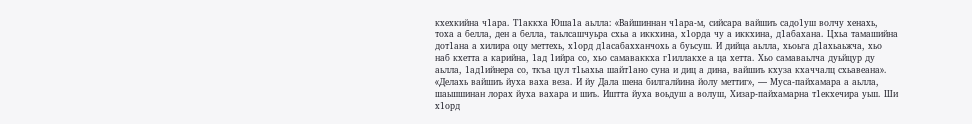кхехкийна ч1ара. Т1аккха Юша1а аьлла: «Вайшиннан ч1ара-м, сийсара вайшиъ садо1уш волчу хенахь, тоха а белла, ден а белла, таьлсашчуьра схьа а иккхина, х1орда чу а иккхина, д1абахана. Цхьа тамашийна дот1ана а хилира оцу меттехь, х1орд д1асабахханчохь а буьсуш. И дийца аьлла, хьоьга д1ахьаьжча, хьо наб кхетта а карийна, 1ад 1ийра со, хьо самаваккха г1иллакхе а ца хетта. Хьо самаваьлча дуьйцур ду аьлла, 1ад1ийнера со, ткъа цул т1ьахьа шайт1ано суна и диц а дина, вайшиъ кхуза кхаччалц схьавеана». «Делахь вайшиъ йуха ваха веза. И йу Дала шена билгалйина йолу меттиг», — Муса-пайхамара а аьлла, шаьшшинан лорах йуха вахара и шиъ. Иштта йуха воьдуш а волуш, Хизар-пайхамарна т1екхечира уьш. Ши х1орд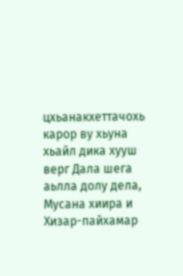цхьанакхеттачохь карор ву хьуна хьайл дика хууш верг Дала шега аьлла долу дела, Мусана хиира и Хизар-пайхамар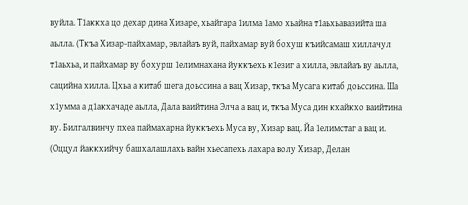вуйла. Т1аккха цо дехар дина Хизаре, хьайгара 1илма 1амо хьайна т1аьхьавазийта ша аьлла. (Ткъа Хизар-пайхамар, эвлайаъ вуй, пайхамар вуй бохуш къийсамаш хиллачул т1аьхьа, и пайхамар ву бохурш 1елимнахана йуккъехь к1езиг а хилла, эвлайаъ ву аьлла, сацийна хилла. Цхьа а китаб шега доьссина а вац Хизар, ткъа Мусага китаб доьссина. Ша х1умма а д1акхачаде аьлла, Дала ваийтина Элча а вац и, ткъа Муса дин кхайкхо ваийтина ву. Билгалвинчу пхеа паймахарна йуккъехь Муса ву, Хизар вац. Йа 1елимстаг а вац и. (Оццул йаккхийчу башхалашлахь вайн хьесапехь лахара волу Хизар, Делан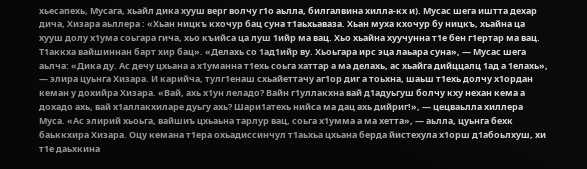хьесапехь, Мусага, хьайл дика хууш верг волчу г1о аьлла, билгалвина хилла-кх и). Мусас шега иштта дехар дича, Хизара аьллера : «Хьан ницкъ кхочур бац суна т1аьхьаваза. Хьан муха кхочур бу ницкъ, хьайна ца хууш долу х1ума соьгара гича, хьо къийса ца луш 1ийр ма вац. Хьо хьайна хуучунна т1е бен г1ертар ма вац. Т1аккха вайшиннан барт хир бац». «Делахь со 1ад1ийр ву. Хьоьгара ирс эца лаьара суна», — Мусас шега аьлча: «Дика ду. Ас дечу цхьана а х1уманна т1ехь соьга хаттар а ма делахь, ас хьайга дийццалц 1ад а 1елахь», — элира цуьнга Хизара. И карийча, тулг1енаш схьайеттачу аг1ор диг а тоьхна, шаьш т1ехь долчу х1ордан кеман у дохийра Хизара. «Вай, ахь х1ун леладо? Вайн г1уллакхна вай д1адуьгуш болчу кху нехан кема а дохадо ахь, вай х1аллакхиларе дуьгу ахь? Шари1атехь нийса ма дац ахь дийриг!», — цецваьлла хиллера Муса. «Ас элирий хьоьга, вайшиъ цхьаьна тарлур вац, соьга х1умма а ма хетта», — аьлла, цуьнга бехк баьккхира Хизара. Оцу кемана т1ера охьадиссинчул т1аьхьа цхьана берда йистехула х1орш д1абоьлхуш, хи т1е даьхкина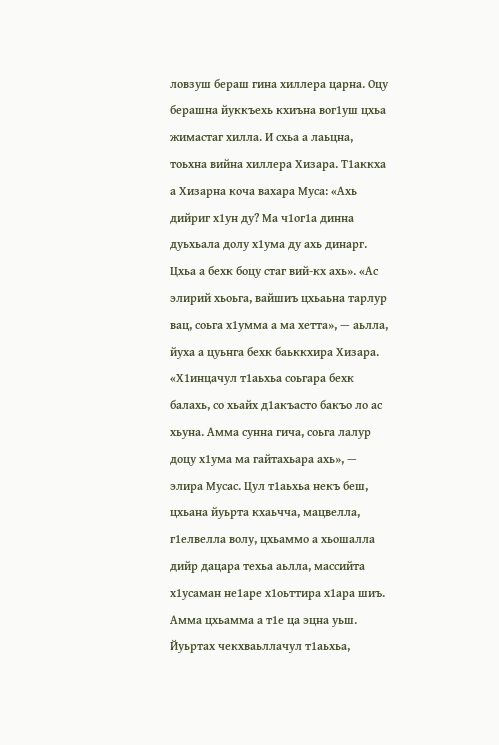ловзуш бераш гина хиллера царна. Оцу берашна йуккъехь кхиъна вог1уш цхьа жимастаг хилла. И схьа а лаьцна, тоьхна вийна хиллера Хизара. Т1аккха а Хизарна коча вахара Муса: «Ахь дийриг х1ун ду? Ма ч1ог1а динна дуьхьала долу х1ума ду ахь динарг. Цхьа а бехк боцу стаг вий-кх ахь». «Ас элирий хьоьга, вайшиъ цхьаьна тарлур вац, соьга х1умма а ма хетта», — аьлла, йуха а цуьнга бехк баьккхира Хизара. «Х1инцачул т1аьхьа соьгара бехк балахь, со хьайх д1акъасто бакъо ло ас хьуна. Амма сунна гича, соьга лалур доцу х1ума ма гайтахьара ахь», — элира Мусас. Цул т1аьхьа некъ беш, цхьана йуьрта кхаьчча, мацвелла, г1елвелла волу, цхьаммо а хьошалла дийр дацара техьа аьлла, массийта х1усаман не1аре х1оьттира х1ара шиъ. Амма цхьамма а т1е ца эцна уьш. Йуьртах чекхваьллачул т1аьхьа,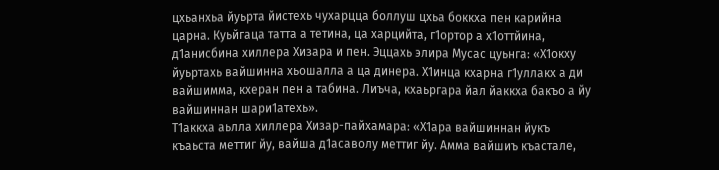цхьанхьа йуьрта йистехь чухарцца боллуш цхьа боккха пен карийна царна. Куьйгаца татта а тетина, ца харцийта, г1ортор а х1оттйина, д1анисбина хиллера Хизара и пен. Эццахь элира Мусас цуьнга: «Х1окху йуьртахь вайшинна хьошалла а ца динера. Х1инца кхарна г1уллакх а ди вайшимма, кхеран пен а табина. Лиъча, кхаьргара йал йаккха бакъо а йу вайшиннан шари1атехь».
Т1аккха аьлла хиллера Хизар-пайхамара: «Х1ара вайшиннан йукъ къаьста меттиг йу, вайша д1асаволу меттиг йу. Амма вайшиъ къастале,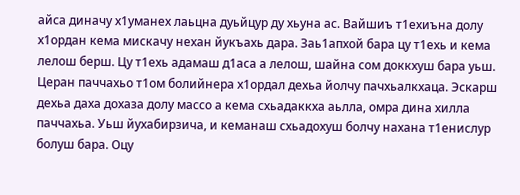айса диначу х1уманех лаьцна дуьйцур ду хьуна ас. Вайшиъ т1ехиъна долу х1ордан кема мискачу нехан йукъахь дара. Заь1апхой бара цу т1ехь и кема лелош берш. Цу т1ехь адамаш д1аса а лелош, шайна сом доккхуш бара уьш. Церан паччахьо т1ом болийнера х1ордал дехьа йолчу пачхьалкхаца. Эскарш дехьа даха дохаза долу массо а кема схьадаккха аьлла, омра дина хилла паччахьа. Уьш йухабирзича, и кеманаш схьадохуш болчу нахана т1енислур болуш бара. Оцу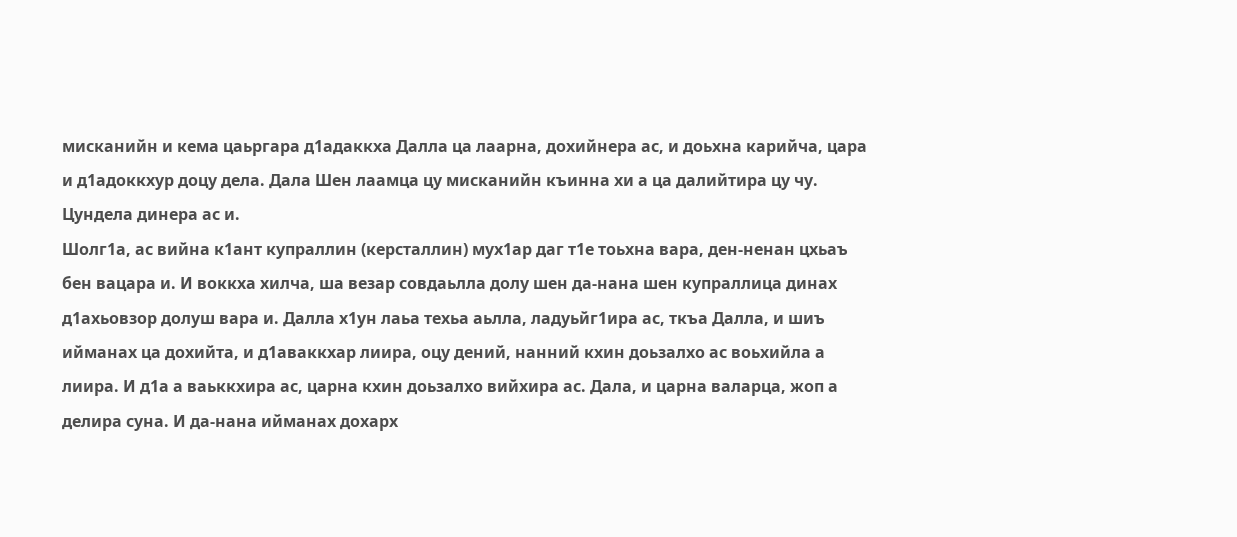мисканийн и кема цаьргара д1адаккха Далла ца лаарна, дохийнера ас, и доьхна карийча, цара и д1адоккхур доцу дела. Дала Шен лаамца цу мисканийн къинна хи а ца далийтира цу чу. Цундела динера ас и.
Шолг1а, ас вийна к1ант купраллин (керсталлин) мух1ар даг т1е тоьхна вара, ден-ненан цхьаъ бен вацара и. И воккха хилча, ша везар совдаьлла долу шен да-нана шен купраллица динах д1ахьовзор долуш вара и. Далла х1ун лаьа техьа аьлла, ладуьйг1ира ас, ткъа Далла, и шиъ ийманах ца дохийта, и д1аваккхар лиира, оцу дений, нанний кхин доьзалхо ас воьхийла а лиира. И д1а а ваьккхира ас, царна кхин доьзалхо вийхира ас. Дала, и царна валарца, жоп а делира суна. И да-нана ийманах дохарх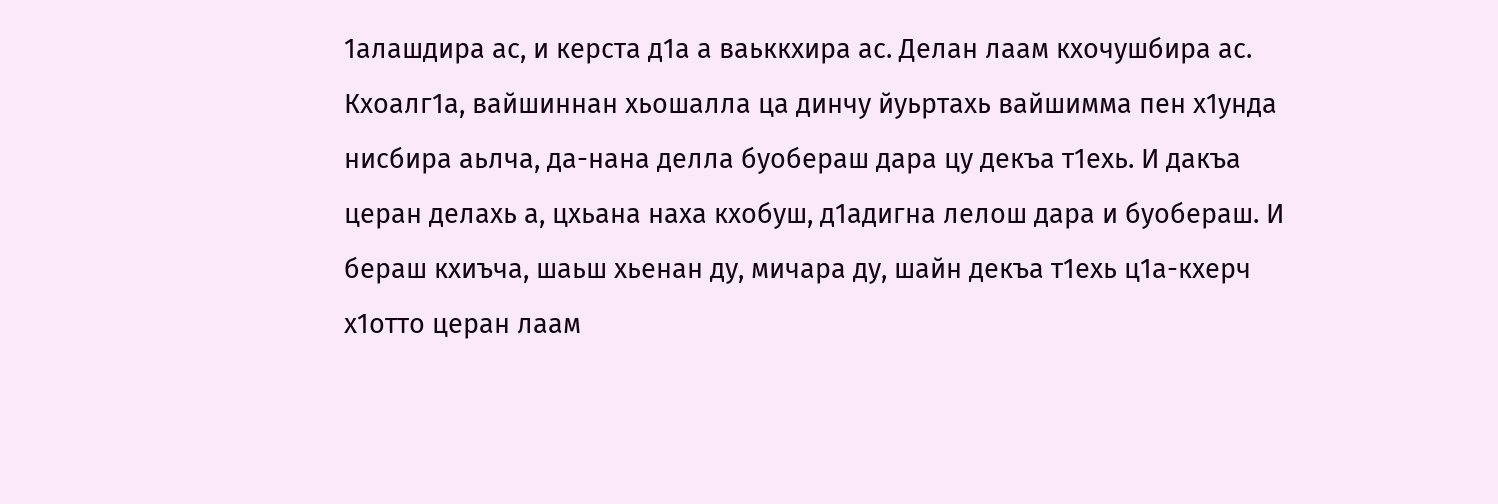1алашдира ас, и керста д1а а ваьккхира ас. Делан лаам кхочушбира ас.
Кхоалг1а, вайшиннан хьошалла ца динчу йуьртахь вайшимма пен х1унда нисбира аьлча, да-нана делла буобераш дара цу декъа т1ехь. И дакъа церан делахь а, цхьана наха кхобуш, д1адигна лелош дара и буобераш. И бераш кхиъча, шаьш хьенан ду, мичара ду, шайн декъа т1ехь ц1а-кхерч х1отто церан лаам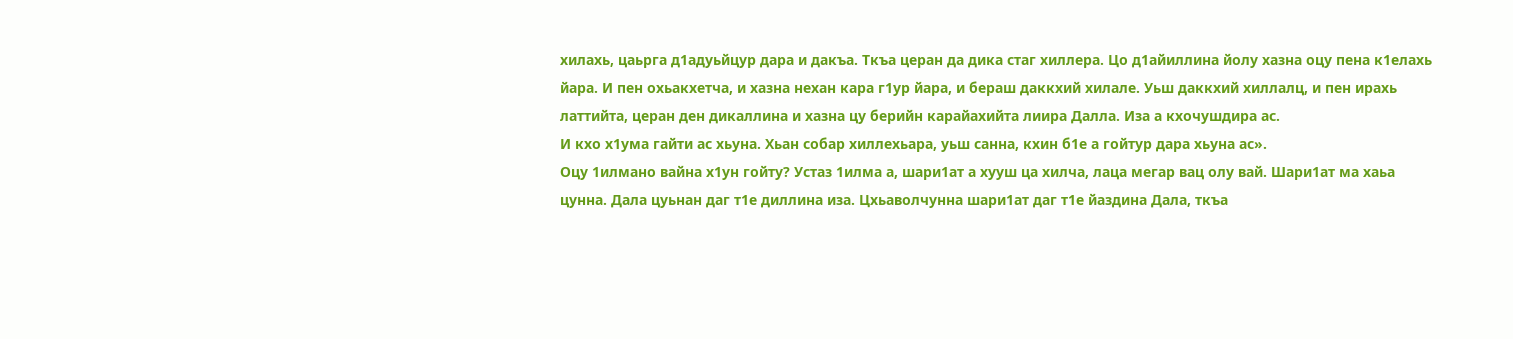хилахь, цаьрга д1адуьйцур дара и дакъа. Ткъа церан да дика стаг хиллера. Цо д1айиллина йолу хазна оцу пена к1елахь йара. И пен охьакхетча, и хазна нехан кара г1ур йара, и бераш даккхий хилале. Уьш даккхий хиллалц, и пен ирахь латтийта, церан ден дикаллина и хазна цу берийн карайахийта лиира Далла. Иза а кхочушдира ас.
И кхо х1ума гайти ас хьуна. Хьан собар хиллехьара, уьш санна, кхин б1е а гойтур дара хьуна ас».
Оцу 1илмано вайна х1ун гойту? Устаз 1илма а, шари1ат а хууш ца хилча, лаца мегар вац олу вай. Шари1ат ма хаьа цунна. Дала цуьнан даг т1е диллина иза. Цхьаволчунна шари1ат даг т1е йаздина Дала, ткъа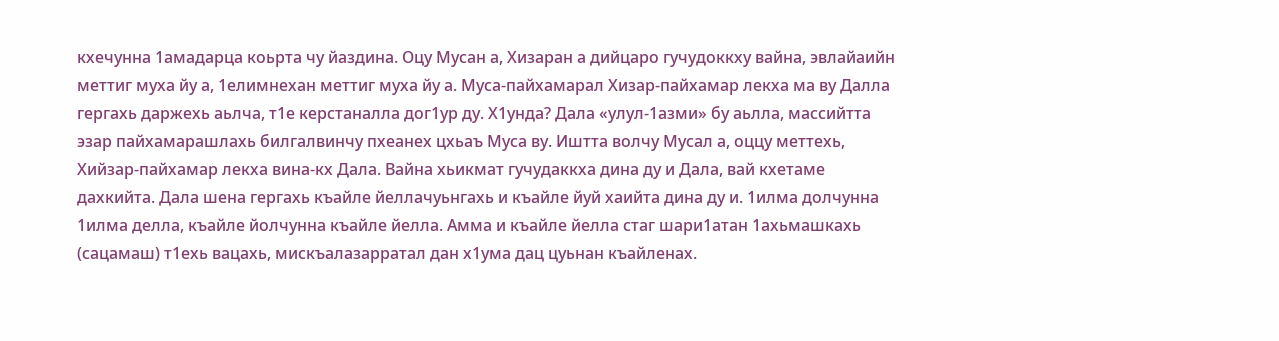кхечунна 1амадарца коьрта чу йаздина. Оцу Мусан а, Хизаран а дийцаро гучудоккху вайна, эвлайаийн меттиг муха йу а, 1елимнехан меттиг муха йу а. Муса-пайхамарал Хизар-пайхамар лекха ма ву Далла гергахь даржехь аьлча, т1е керстаналла дог1ур ду. Х1унда? Дала «улул-1азми» бу аьлла, массийтта эзар пайхамарашлахь билгалвинчу пхеанех цхьаъ Муса ву. Иштта волчу Мусал а, оццу меттехь, Хийзар-пайхамар лекха вина-кх Дала. Вайна хьикмат гучудаккха дина ду и Дала, вай кхетаме дахкийта. Дала шена гергахь къайле йеллачуьнгахь и къайле йуй хаийта дина ду и. 1илма долчунна 1илма делла, къайле йолчунна къайле йелла. Амма и къайле йелла стаг шари1атан 1ахьмашкахь (сацамаш) т1ехь вацахь, мискъалазарратал дан х1ума дац цуьнан къайленах.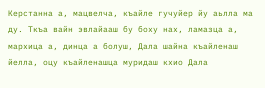Керстанна а, мацвелча, къайле гучуйер йу аьлла ма ду. Ткъа вайн эвлайааш бу боху нах, ламазца а, мархица а, динца а болуш, Дала шайна къайленаш йелла, оцу къайленашца муридаш кхио Дала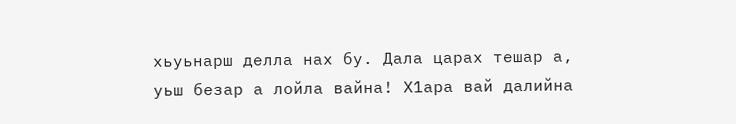хьуьнарш делла нах бу. Дала царах тешар а, уьш безар а лойла вайна! Х1ара вай далийна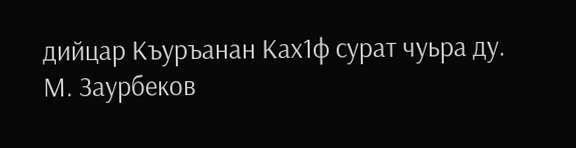дийцар Къуръанан Ках1ф сурат чуьра ду.
М. Заурбеков